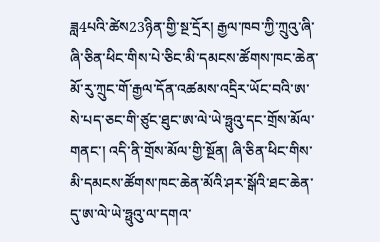ཟླ4པའི་ཚེས23ཉིན་གྱི་སྔ་དྲོར། རྒྱལ་ཁབ་ཀྱི་ཀྲུའུ་ཞི་ཞི་ཅིན་ཕིང་གིས་པེ་ཅིང་མི་དམངས་ཚོགས་ཁང་ཆེན་མོ་རུ་ཀྲུང་གོ་རྒྱལ་དོན་འཚམས་འདྲིར་ཡོང་བའི་ཨ་སེ་པད་ཅང་གི་ཙུང་ཐུང་ཨ་ལེ་ཡེ་ཧྥུའུ་དང་གྲོས་མོལ་གནང་། འདི་ནི་གྲོས་མོལ་གྱི་སྔོན། ཞི་ཅིན་ཕིང་གིས་མི་དམངས་ཚོགས་ཁང་ཆེན་མོའི་ཤར་སྒོའི་ཐང་ཆེན་དུ་ཨ་ལེ་ཡེ་ཧྥུའུ་ལ་དགའ་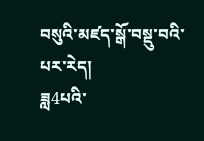བསུའི་མཛད་སྒོ་བསྡུ་བའི་པར་རེད།
ཟླ4པའི་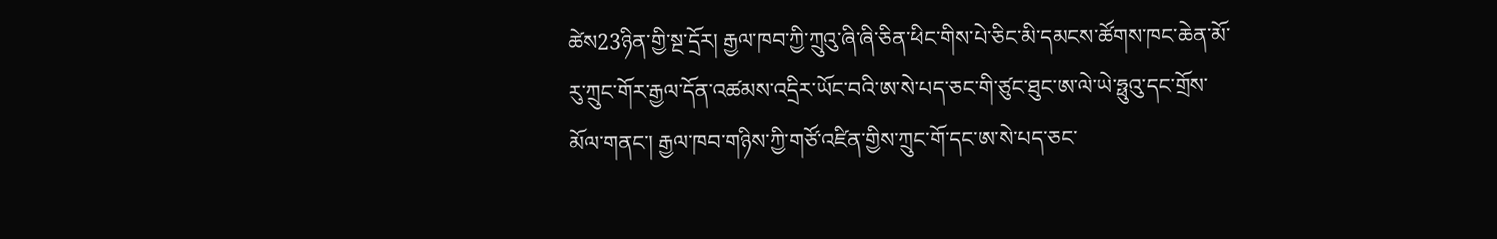ཚེས23ཉིན་གྱི་སྔ་དྲོར། རྒྱལ་ཁབ་ཀྱི་ཀྲུའུ་ཞི་ཞི་ཅིན་ཕིང་གིས་པེ་ཅིང་མི་དམངས་ཚོགས་ཁང་ཆེན་མོ་རུ་ཀྲུང་གོར་རྒྱལ་དོན་འཚམས་འདྲིར་ཡོང་བའི་ཨ་སེ་པད་ཅང་གི་ཙུང་ཐུང་ཨ་ལེ་ཡེ་ཧྥུའུ་དང་གྲོས་མོལ་གནང་། རྒྱལ་ཁབ་གཉིས་ཀྱི་གཙོ་འཛིན་གྱིས་ཀྲུང་གོ་དང་ཨ་སེ་པད་ཅང་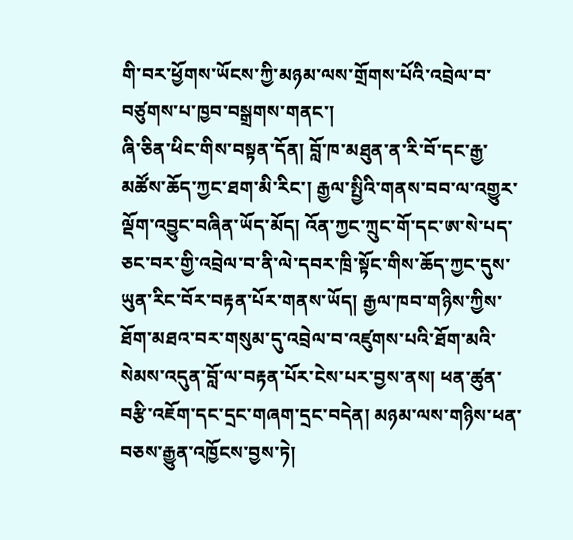གི་བར་ཕྱོགས་ཡོངས་ཀྱི་མཉམ་ལས་གྲོགས་པོའི་འབྲེལ་བ་བཙུགས་པ་ཁྱབ་བསྒྲགས་གནང་།
ཞི་ཅིན་ཕིང་གིས་བསྟན་དོན། བློ་ཁ་མཐུན་ན་རི་བོ་དང་རྒྱ་མཚོས་ཆོད་ཀྱང་ཐག་མི་རིང་། རྒྱལ་སྤྱིའི་གནས་བབ་ལ་འགྱུར་ལྡོག་འབྱུང་བཞིན་ཡོད་མོད། འོན་ཀྱང་ཀྲུང་གོ་དང་ཨ་སེ་པད་ཅང་བར་གྱི་འབྲེལ་བ་ནི་ལེ་དབར་ཁྲི་སྟོང་གིས་ཆོད་ཀྱང་དུས་ཡུན་རིང་བོར་བརྟན་པོར་གནས་ཡོད། རྒྱལ་ཁབ་གཉིས་ཀྱིས་ཐོག་མཐའ་བར་གསུམ་དུ་འབྲེལ་བ་འཛུགས་པའི་ཐོག་མའི་སེམས་འདུན་བློ་ལ་བརྟན་པོར་ངེས་པར་བྱས་ནས། ཕན་ཚུན་བརྩི་འཇོག་དང་དྲང་གཞག་དྲང་བདེན། མཉམ་ལས་གཉིས་ཕན་བཅས་རྒྱུན་འཁྱོངས་བྱས་ཏེ།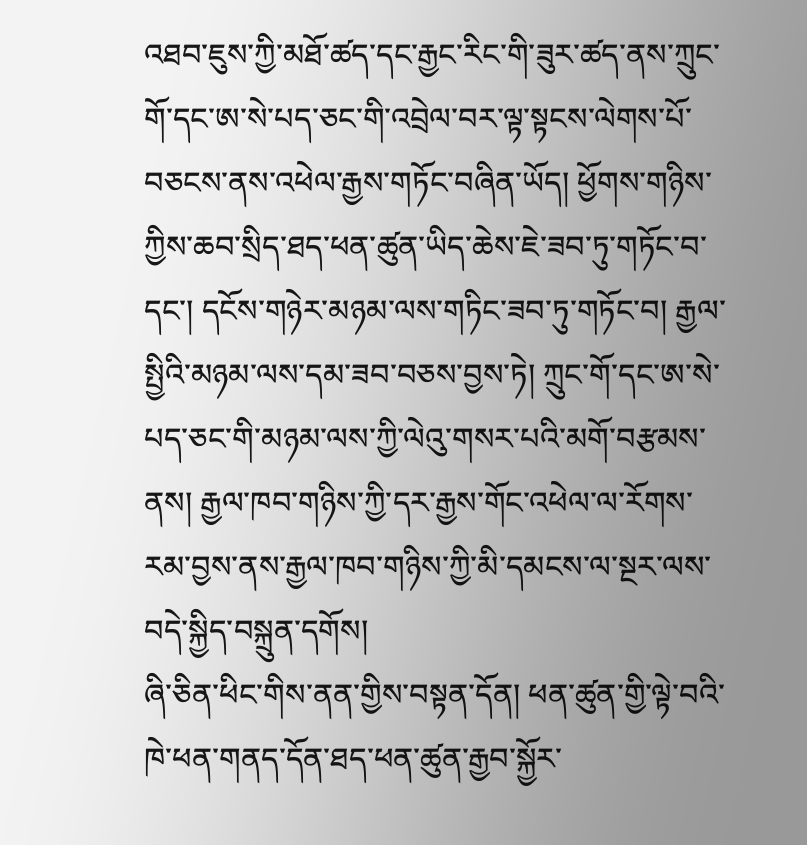འཐབ་ཇུས་ཀྱི་མཐོ་ཚད་དང་རྒྱང་རིང་གི་ཟུར་ཚད་ནས་ཀྲུང་གོ་དང་ཨ་སེ་པད་ཅང་གི་འབྲེལ་བར་ལྟ་སྟངས་ལེགས་པོ་བཅངས་ནས་འཕེལ་རྒྱས་གཏོང་བཞིན་ཡོད། ཕྱོགས་གཉིས་ཀྱིས་ཆབ་སྲིད་ཐད་ཕན་ཚུན་ཡིད་ཆེས་ཇེ་ཟབ་ཏུ་གཏོང་བ་དང་། དངོས་གཉེར་མཉམ་ལས་གཏིང་ཟབ་ཏུ་གཏོང་བ། རྒྱལ་སྤྱིའི་མཉམ་ལས་དམ་ཟབ་བཅས་བྱས་ཏེ། ཀྲུང་གོ་དང་ཨ་སེ་པད་ཅང་གི་མཉམ་ལས་ཀྱི་ལེའུ་གསར་པའི་མགོ་བརྩམས་ནས། རྒྱལ་ཁབ་གཉིས་ཀྱི་དར་རྒྱས་གོང་འཕེལ་ལ་རོགས་རམ་བྱས་ནས་རྒྱལ་ཁབ་གཉིས་ཀྱི་མི་དམངས་ལ་སྔར་ལས་བདེ་སྐྱིད་བསྐྲུན་དགོས།
ཞི་ཅིན་ཕིང་གིས་ནན་གྱིས་བསྟན་དོན། ཕན་ཚུན་གྱི་ལྟེ་བའི་ཁེ་ཕན་གནད་དོན་ཐད་ཕན་ཚུན་རྒྱབ་སྐྱོར་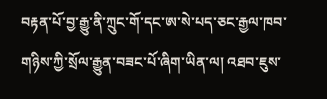བརྟན་པོ་བྱ་རྒྱུ་ནི་ཀྲུང་གོ་དང་ཨ་སེ་པད་ཅང་རྒྱལ་ཁབ་གཉིས་ཀྱི་སྲོལ་རྒྱུན་བཟང་པོ་ཞིག་ཡིན་ལ། འཐབ་ཇུས་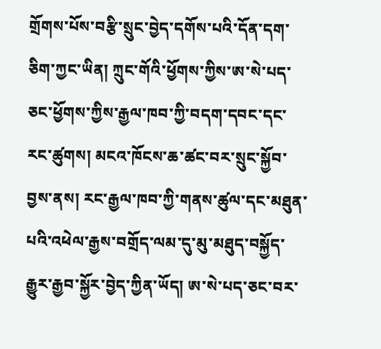གྲོགས་པོས་བརྩི་སྲུང་བྱེད་དགོས་པའི་དོན་དག་ཅིག་ཀྱང་ཡིན། ཀྲུང་གོའི་ཕྱོགས་ཀྱིས་ཨ་སེ་པད་ཅང་ཕྱོགས་ཀྱིས་རྒྱལ་ཁབ་ཀྱི་བདག་དབང་དང་རང་ཚུགས། མངའ་ཁོངས་ཆ་ཚང་བར་སྲུང་སྐྱོབ་བྱས་ནས། རང་རྒྱལ་ཁབ་ཀྱི་གནས་ཚུལ་དང་མཐུན་པའི་འཕེལ་རྒྱས་བགྲོད་ལམ་དུ་མུ་མཐུད་བསྐྱོད་རྒྱུར་རྒྱབ་སྐྱོར་བྱེད་ཀྱིན་ཡོད། ཨ་སེ་པད་ཅང་བར་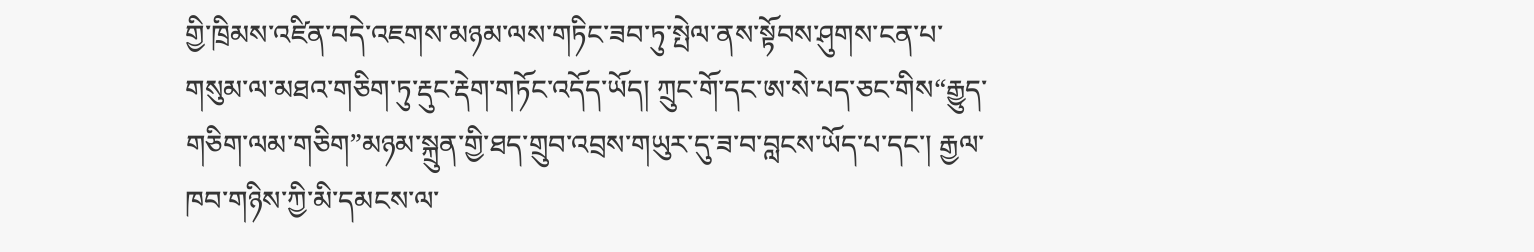གྱི་ཁྲིམས་འཛིན་བདེ་འཇགས་མཉམ་ལས་གཏིང་ཟབ་ཏུ་སྤེལ་ནས་སྟོབས་ཤུགས་ངན་པ་གསུམ་ལ་མཐའ་གཅིག་ཏུ་རྡུང་རྡེག་གཏོང་འདོད་ཡོད། ཀྲུང་གོ་དང་ཨ་སེ་པད་ཅང་གིས“རྒྱུད་གཅིག་ལམ་གཅིག”མཉམ་སྐྲུན་གྱི་ཐད་གྲུབ་འབྲས་གཡུར་དུ་ཟ་བ་བླངས་ཡོད་པ་དང་། རྒྱལ་ཁབ་གཉིས་ཀྱི་མི་དམངས་ལ་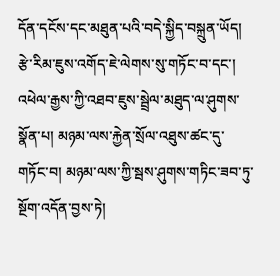དོན་དངོས་དང་མཐུན་པའི་བདེ་སྐྱིད་བསྐྲུན་ཡོད། རྩེ་རིམ་ཇུས་འགོད་ཇེ་ལེགས་སུ་གཏོང་བ་དང་། འཕེལ་རྒྱས་ཀྱི་འཐབ་ཇུས་སྦྲེལ་མཐུད་ལ་ཤུགས་སྣོན་པ། མཉམ་ལས་རྐྱེན་སྲོལ་འཐུས་ཚང་དུ་གཏོང་བ། མཉམ་ལས་ཀྱི་སྦས་ཤུགས་གཏིང་ཟབ་ཏུ་སྔོག་འདོན་བྱས་ཏེ།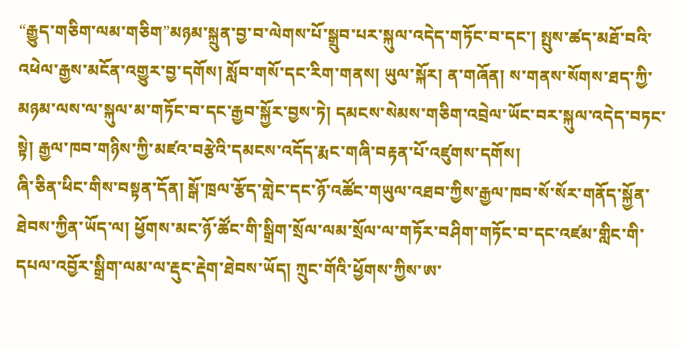“རྒྱུད་གཅིག་ལམ་གཅིག”མཉམ་སྐྲུན་བྱ་བ་ལེགས་པོ་སྒྲུབ་པར་སྐུལ་འདེད་གཏོང་བ་དང་། སྤུས་ཚད་མཐོ་བའི་འཕེལ་རྒྱས་མངོན་འགྱུར་བྱ་དགོས། སློབ་གསོ་དང་རིག་གནས། ཡུལ་སྐོར། ན་གཞོན། ས་གནས་སོགས་ཐད་ཀྱི་མཉམ་ལས་ལ་སྐུལ་མ་གཏོང་བ་དང་རྒྱབ་སྐྱོར་བྱས་ཏེ། དམངས་སེམས་གཅིག་འབྲེལ་ཡོང་བར་སྐུལ་འདེད་བཏང་སྟེ། རྒྱལ་ཁབ་གཉིས་ཀྱི་མཛའ་བརྩེའི་དམངས་འདོད་རྨང་གཞི་བརྟན་པོ་འཛུགས་དགོས།
ཞི་ཅིན་ཕིང་གིས་བསྟན་དོན། སྒོ་ཁྲལ་རྩོད་གླེང་དང་ཉོ་འཚོང་གཡུལ་འཐབ་ཀྱིས་རྒྱལ་ཁབ་སོ་སོར་གནོད་སྐྱོན་ཐེབས་ཀྱིན་ཡོད་ལ། ཕྱོགས་མང་ཉོ་ཚོང་གི་སྒྲིག་སྲོལ་ལམ་སྲོལ་ལ་གཏོར་བཤིག་གཏོང་བ་དང་འཛམ་གླིང་གི་དཔལ་འབྱོར་སྒྲིག་ལམ་ལ་རྡུང་རྡེག་ཐེབས་ཡོད། ཀྲུང་གོའི་ཕྱོགས་ཀྱིས་ཨ་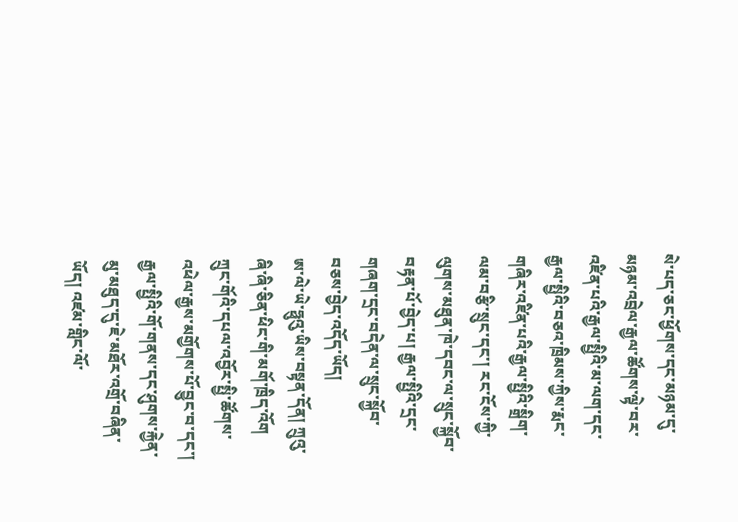སེ་པད་ཅང་ཕྱོགས་དང་མཉམ་དུ་མཉམ་འབྲེལ་རྒྱལ་ཚོགས་ལྟེ་བར་འཛིན་པའི་རྒྱལ་སྤྱིའི་མ་ལག་དང་རྒྱལ་སྤྱིའི་བཅའ་ཁྲིམས་ཀྱིས་རྨང་གཞིར་འཛིན་པའི་རྒྱལ་སྤྱིའི་སྒྲིག་ལམ་བརྩི་སྲུང་དང་། རང་ངོས་ཀྱི་ལུགས་མཐུན་ཁེ་དབང་ལ་སྲུང་སྐྱོབ་བརྟན་པོ་བྱེད་པ། རྒྱལ་སྤྱིའི་དྲང་གཞག་དྲང་བདེན་ལ་སྲུང་སྐྱོབ་བཅས་བྱེད་འདོད་ཡོད།
ཨ་ལེ་ཡེ་ཧྥུའུ་ཡིས་བསྟན་དོན། ཀྲུའུ་ཞི་ཞི་ཅིན་ཕིང་གི་མགོ་ཁྲིད་འོག ཀྲུང་གོའི་དཔལ་འབྱོར་སྤྱི་ཚོགས་འཕེལ་རྒྱས་མགྱོགས་པོ་བྱུང་བ་དང་། རྒྱལ་སྤྱིའི་གོ་གནས་དང་ཤུགས་རྐྱེན་མུ་མཐུད་དུ་ཇེ་མཐོར་འགྲོ་བཞིན་ཡོད། འཛམ་གླིང་ལོ་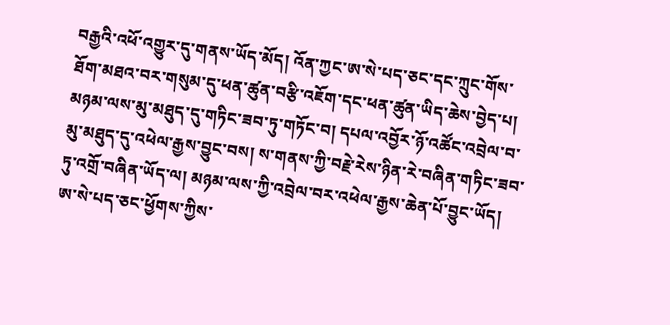བརྒྱའི་འཕོ་འགྱུར་དུ་གནས་ཡོད་མོད། འོན་ཀྱང་ཨ་སེ་པད་ཅང་དང་ཀྲུང་གོས་ཐོག་མཐའ་བར་གསུམ་དུ་ཕན་ཚུན་བརྩི་འཇོག་དང་ཕན་ཚུན་ཡིད་ཆེས་བྱེད་པ། མཉམ་ལས་མུ་མཐུད་དུ་གཏིང་ཟབ་ཏུ་གཏོང་བ། དཔལ་འབྱོར་ཉོ་འཚོང་འབྲེལ་བ་མུ་མཐུད་དུ་འཕེལ་རྒྱས་བྱུང་བས། ས་གནས་ཀྱི་བརྗེ་རེས་ཉིན་རེ་བཞིན་གཏིང་ཟབ་ཏུ་འགྲོ་བཞིན་ཡོད་ལ། མཉམ་ལས་ཀྱི་འབྲེལ་བར་འཕེལ་རྒྱས་ཆེན་པོ་བྱུང་ཡོད། ཨ་སེ་པད་ཅང་ཕྱོགས་ཀྱིས་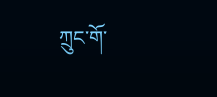ཀྲུང་གོ་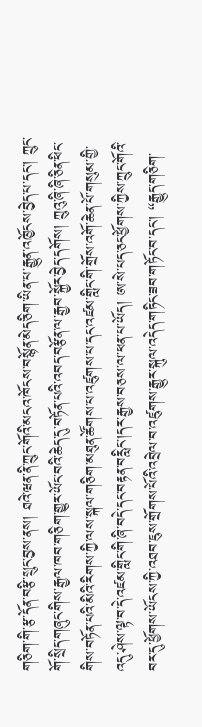གཅིག་གི་རྩ་དོན་བརྩི་སྲུང་བྱས་ནས། ཐའེ་ཝན་ནི་ཀྲུང་གོའི་མངའ་ཁོངས་བསྙོན་མེད་ཅིག་ཡིན་པ་རྒྱུན་འཁྱོངས་བྱེད་པ་དང་། ཀྲུང་གོ་སྲིད་གཞུང་གིས་རྒྱལ་ཁབ་གཅིག་གྱུར་ཡོང་བའི་ཆེད་དུ་བཏོན་པའི་འབད་བརྩོན་ལ་རྒྱབ་སྐྱོར་བྱེད་དགོས། ཀྲུའུ་ཞི་ཞི་ཅིན་ཕིང་གིས་བཏོན་པའི་མིའི་རིགས་ཀྱི་ལས་སྐལ་གཅིག་མཐུན་ཚོགས་པ་འཛུགས་པ་དང་འཛམ་གླིང་གི་གྲོས་འགོ་ཆེན་པོ་གསུམ་གྱི་འདུ་ཤེས་ལྟ་བ་དེ་འཛམ་གླིང་གི་ཞི་བདེ་དང་བརྟན་བརླིང་།དར་རྒྱས་བཅས་ལ་ཕན་པ་ཡོད། ཨ་སེ་པད་ཅང་ཕྱོགས་ཀྱིས་ཀྲུང་གོའི་བར་དུ་ཕྱོགས་ཡོངས་ཀྱི་འཐབ་ཇུས་གྲོགས་པོའི་འབྲེལ་བ་འཛུགས་རྒྱུར་སྐུལ་འདེད་གཏིང་ཟབ་གཏོང་བ་དང་། “རྒྱུད་གཅིག་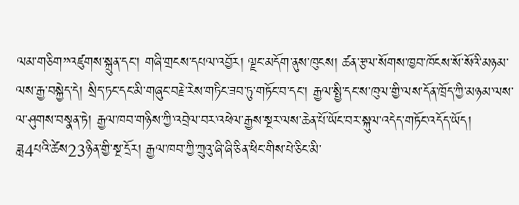ལམ་གཅིག”འཛུགས་སྐྲུན་དང་། གཞི་གྲངས་དཔལ་འབྱོར། ལྗང་མདོག་ནུས་ཁུངས། ཚན་རྩལ་སོགས་ཁྱབ་ཁོངས་སོ་སོའི་མཉམ་ལས་རྒྱ་བསྐྱེད་དེ། སྲིད་ཏང་དང་མི་གཞུང་བརྗེ་རེས་གཏིང་ཟབ་ཏུ་གཏོང་བ་དང་། རྒྱལ་སྤྱི་དང་ས་ཁུལ་གྱི་ལས་དོན་ཁྲོད་ཀྱི་མཉམ་ལས་ལ་ཤུགས་བསྣན་ཏེ། རྒྱལ་ཁབ་གཉིས་ཀྱི་འབྲེལ་བར་འཕེལ་རྒྱས་སྔར་ལས་ཆེན་པོ་ཡོང་བར་སྐུལ་འདེད་གཏོང་འདོད་ཡོད།
ཟླ4པའི་ཚེས23ཉིན་གྱི་སྔ་དྲོར། རྒྱལ་ཁབ་ཀྱི་ཀྲུའུ་ཞི་ཞི་ཅིན་ཕིང་གིས་པེ་ཅིང་མི་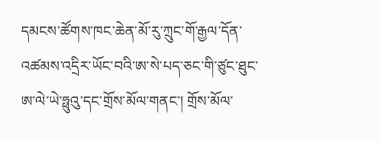དམངས་ཚོགས་ཁང་ཆེན་མོ་རུ་ཀྲུང་གོ་རྒྱལ་དོན་འཚམས་འདྲིར་ཡོང་བའི་ཨ་སེ་པད་ཅང་གི་ཙུང་ཐུང་ཨ་ལེ་ཡེ་ཧྥུའུ་དང་གྲོས་མོལ་གནང་། གྲོས་མོལ་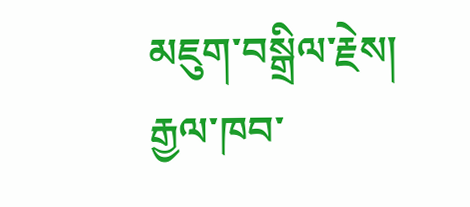མཇུག་བསྒྲིལ་རྗེས། རྒྱལ་ཁབ་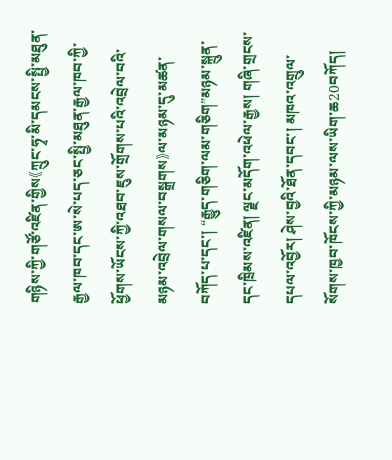གཉིས་ཀྱི་གཙོ་འཛིན་གྱིས《ཀྲུང་ཧྭ་མི་དམངས་སྤྱི་མཐུན་རྒྱལ་ཁབ་དང་ཨ་སེ་པད་ཅང་སྤྱི་མཐུན་རྒྱལ་ཁབ་ཀྱི་ཕྱོགས་ཡོངས་ཀྱི་འཐབ་ཇུས་གྲོགས་པའི་འབྲེལ་བའི་མཉམ་འབྲེལ་གསལ་བསྒྲགས》ལ་མཉམ་དུ་མཚན་བཀོད་པ་དང་། “རྒྱུད་གཅིག་ལམ་གཅིག”མཉམ་སྐྲུན་དང་ཁྲིམས་འཛིན། ལྗང་མདོག་འཕེལ་རྒྱས། གཞི་གྲངས་དཔལ་འབྱོར། ཤེས་བྱའི་ཐོན་དབང་། མཁའ་འགྲུལ་སོགས་ཁྱབ་ཁོངས་ཀྱི་མཉམ་ལས་ཡིག་ཆ20བཀོད།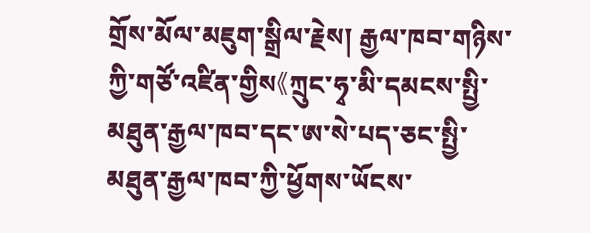གྲོས་མོལ་མཇུག་སྒྲིལ་རྗེས། རྒྱལ་ཁབ་གཉིས་ཀྱི་གཙོ་འཛིན་གྱིས《ཀྲུང་ཧྭ་མི་དམངས་སྤྱི་མཐུན་རྒྱལ་ཁབ་དང་ཨ་སེ་པད་ཅང་སྤྱི་མཐུན་རྒྱལ་ཁབ་ཀྱི་ཕྱོགས་ཡོངས་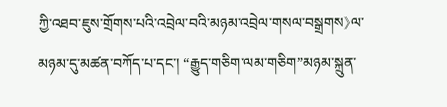ཀྱི་འཐབ་ཇུས་གྲོགས་པའི་འབྲེལ་བའི་མཉམ་འབྲེལ་གསལ་བསྒྲགས》ལ་མཉམ་དུ་མཚན་བཀོད་པ་དང་། “རྒྱུད་གཅིག་ལམ་གཅིག”མཉམ་སྐྲུན་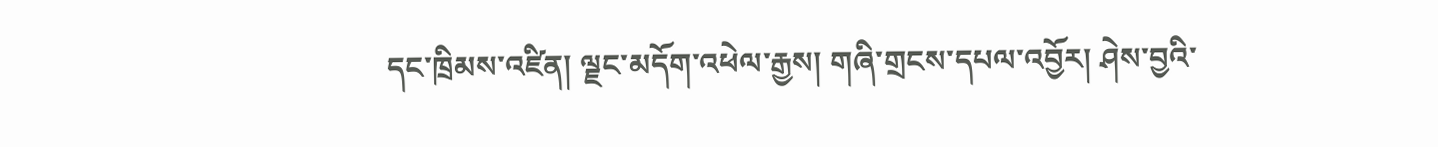དང་ཁྲིམས་འཛིན། ལྗང་མདོག་འཕེལ་རྒྱས། གཞི་གྲངས་དཔལ་འབྱོར། ཤེས་བྱའི་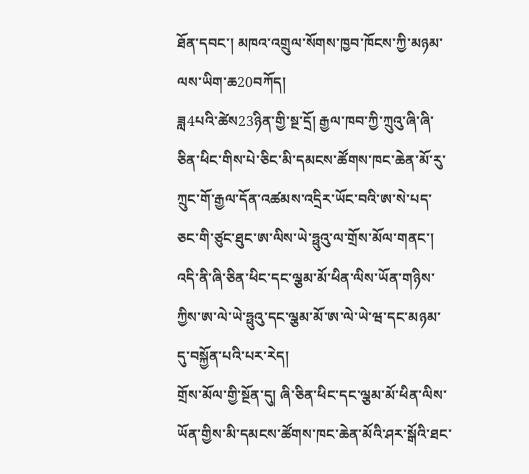ཐོན་དབང་། མཁའ་འགྲུལ་སོགས་ཁྱབ་ཁོངས་ཀྱི་མཉམ་ལས་ཡིག་ཆ20བཀོད།
ཟླ4པའི་ཚེས23ཉིན་གྱི་སྔ་དྲོ། རྒྱལ་ཁབ་ཀྱི་ཀྲུའུ་ཞི་ཞི་ཅིན་ཕིང་གིས་པེ་ཅིང་མི་དམངས་ཚོགས་ཁང་ཆེན་མོ་རུ་ཀྲུང་གོ་རྒྱལ་དོན་འཚམས་འདྲིར་ཡོང་བའི་ཨ་སེ་པད་ཅང་གི་ཙུང་ཐུང་ཨ་ལིས་ཡེ་ཧྥུའུ་ལ་གྲོས་མོལ་གནང་། འདི་ནི་ཞི་ཅིན་ཕིང་དང་ལྕམ་མོ་ཕིན་ལིས་ཡོན་གཉིས་ཀྱིས་ཨ་ལེ་ཡེ་ཧྥུའུ་དང་ལྕམ་མོ་ཨ་ལེ་ཡེ་ཝ་དང་མཉམ་དུ་བསྐྱོན་པའི་པར་རེད།
གྲོས་མོལ་གྱི་སྔོན་དུ། ཞི་ཅིན་ཕིང་དང་ལྕམ་མོ་ཕིན་ལིས་ཡོན་གྱིས་མི་དམངས་ཚོགས་ཁང་ཆེན་མོའི་ཤར་སྒོའི་ཐང་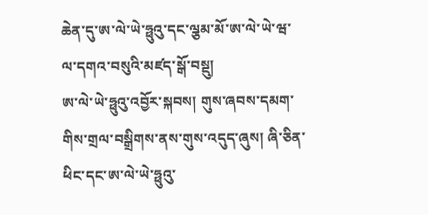ཆེན་དུ་ཨ་ལེ་ཡེ་ཧྥུའུ་དང་ལྕམ་མོ་ཨ་ལེ་ཡེ་ཝ་ལ་དགའ་བསུའི་མཛད་སྒོ་བསྡུ།
ཨ་ལེ་ཡེ་ཧྥུའུ་འབྱོར་སྐབས། གུས་ཞབས་དམག་གིས་གྲལ་བསྒྲིགས་ནས་གུས་འདུད་ཞུས། ཞི་ཅིན་ཕིང་དང་ཨ་ལེ་ཡེ་ཧྥུའུ་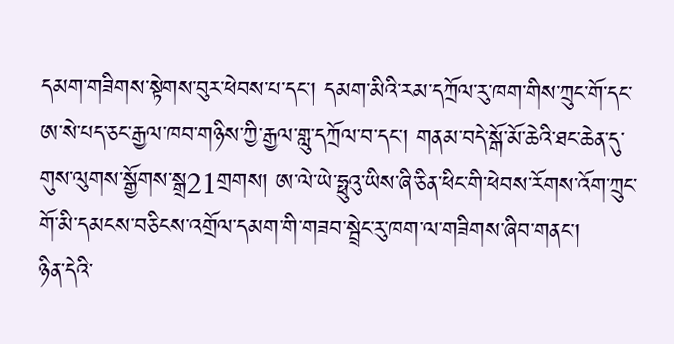དམག་གཟིགས་སྟེགས་བུར་ཕེབས་པ་དང་། དམག་མིའི་རམ་དཀྲོལ་རུ་ཁག་གིས་ཀྲུང་གོ་དང་ཨ་སེ་པད་ཅང་རྒྱལ་ཁབ་གཉིས་ཀྱི་རྒྱལ་གླུ་དཀྲོལ་བ་དང་། གནམ་བདེ་སྒོ་མོ་ཆེའི་ཐང་ཆེན་དུ་གུས་ལུགས་སྒྱོགས་སྒྲ21གྲགས། ཨ་ལེ་ཡེ་ཧྥུའུ་ཡིས་ཞི་ཅིན་ཕིང་གི་ཕེབས་རོགས་འོག་ཀྲུང་གོ་མི་དམངས་བཅིངས་འགྲོལ་དམག་གི་གཟབ་སྦྲེང་རུ་ཁག་ལ་གཟིགས་ཞིབ་གནང་།
ཉིན་དེའི་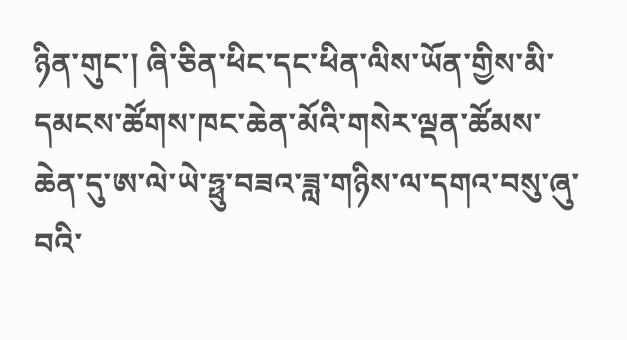ཉིན་གུང་། ཞི་ཅིན་ཕིང་དང་ཕིན་ལིས་ཡོན་གྱིས་མི་དམངས་ཚོགས་ཁང་ཆེན་མོའི་གསེར་ལྡན་ཚོམས་ཆེན་དུ་ཨ་ལེ་ཡེ་ཧྥུ་བཟའ་ཟླ་གཉིས་ལ་དགའ་བསུ་ཞུ་བའི་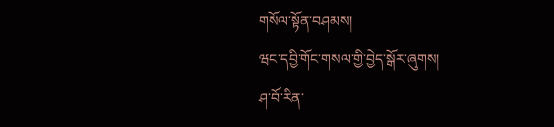གསོལ་སྟོན་བཤམས།
ཝང་དབྱི་གོང་གསལ་གྱི་བྱེད་སྒོར་ཞུགས།
ཤ་བོ་རིན་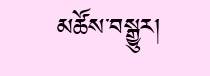མཚོས་བསྒྱུར།